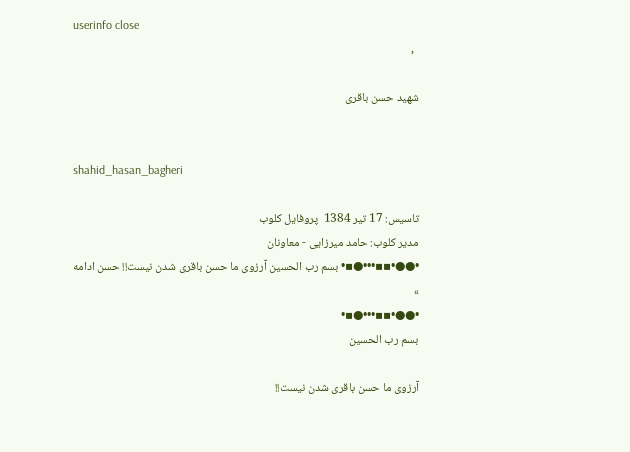userinfo close
  ,

شهید حسن باقری


shahid_hasan_bagheri

تاسیس: 17 تیر 1384  پروفایل کلوب
مدیر کلوب: حامد میرزایی - معاونان
•●●•▪▪•••●▪• بسم رب الحسین آرزوی ما حسن باقری شدن نیست!! حسن ادامه »
•●●•▪▪•••●▪•
بسم رب الحسین

آرزوی ما حسن باقری شدن نیست!!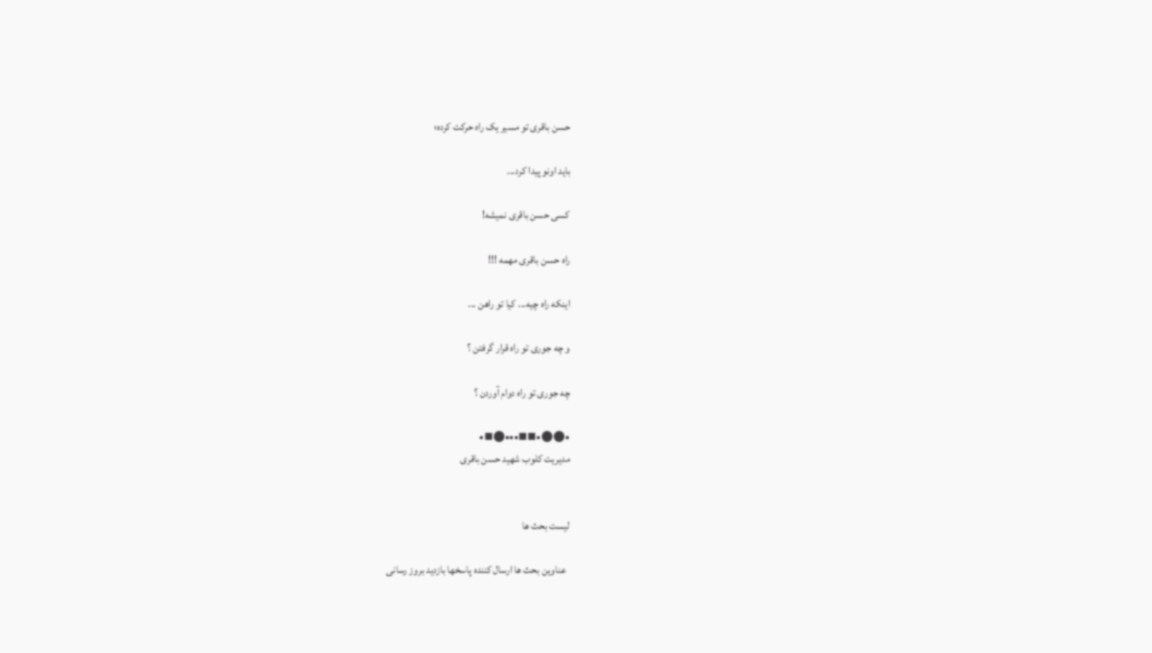حسن باقری تو مسیر یک راه حرکت کرده؛

باید اونو پیدا کرد...

کسی حسن باقری نمیشه!

راه حسن باقری مهمه !!!

اینکه راه چیه... کیا تو راهن ...

و چه جوری تو راه قرار گرفتن ؟

چه جوری تو راه دوام آوردن ؟

•●●•▪▪•••●▪•
مدیریت کلوب شهید حسن باقری


لیست بحث ها

  عناوین بحث ها ارسال کننده پاسخها بازدید بروز رسانی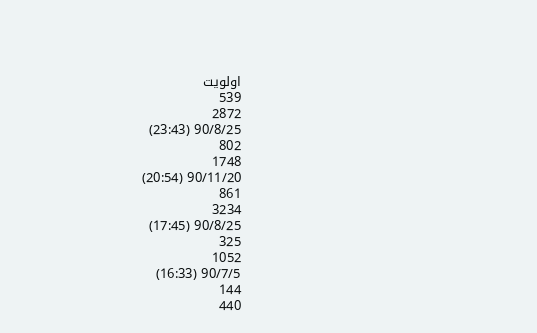اولویت
539
2872
90/8/25 (23:43)
802
1748
90/11/20 (20:54)
861
3234
90/8/25 (17:45)
325
1052
90/7/5 (16:33)
144
440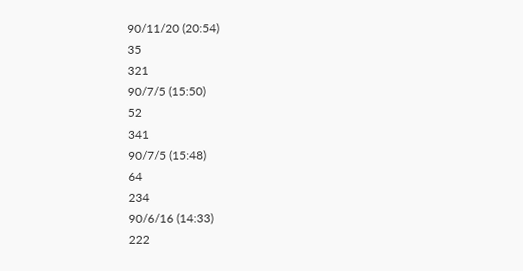90/11/20 (20:54)
35
321
90/7/5 (15:50)
52
341
90/7/5 (15:48)
64
234
90/6/16 (14:33)
222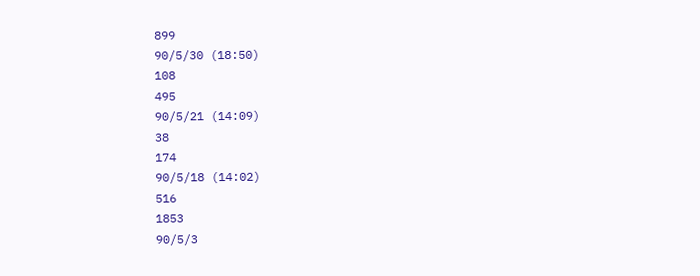899
90/5/30 (18:50)
108
495
90/5/21 (14:09)
38
174
90/5/18 (14:02)
516
1853
90/5/3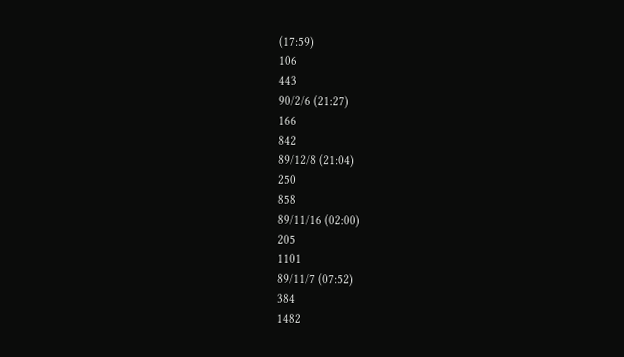(17:59)
106
443
90/2/6 (21:27)
166
842
89/12/8 (21:04)
250
858
89/11/16 (02:00)
205
1101
89/11/7 (07:52)
384
1482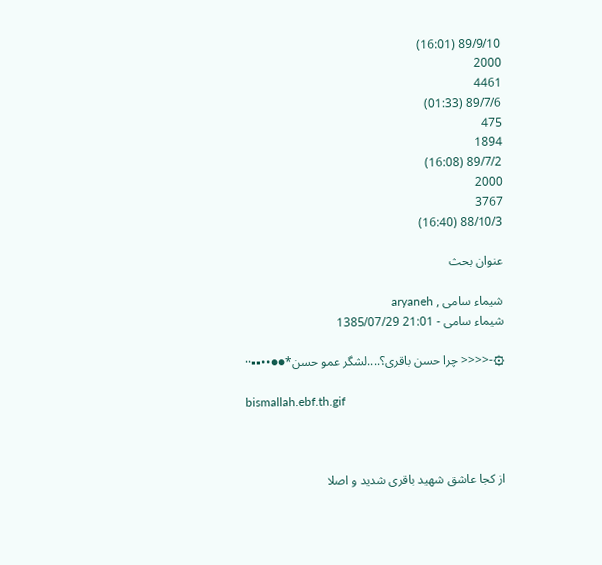89/9/10 (16:01)
2000
4461
89/7/6 (01:33)
475
1894
89/7/2 (16:08)
2000
3767
88/10/3 (16:40)

عنوان بحث

شیماء سامی , aryaneh
شیماء سامی - 21:01 1385/07/29

۞-<<<< چرا حسن باقری؟....لشگر عمو حسن*●●••▪▪··

bismallah.ebf.th.gif



از کجا عاشق شهید باقری شدید و اصلا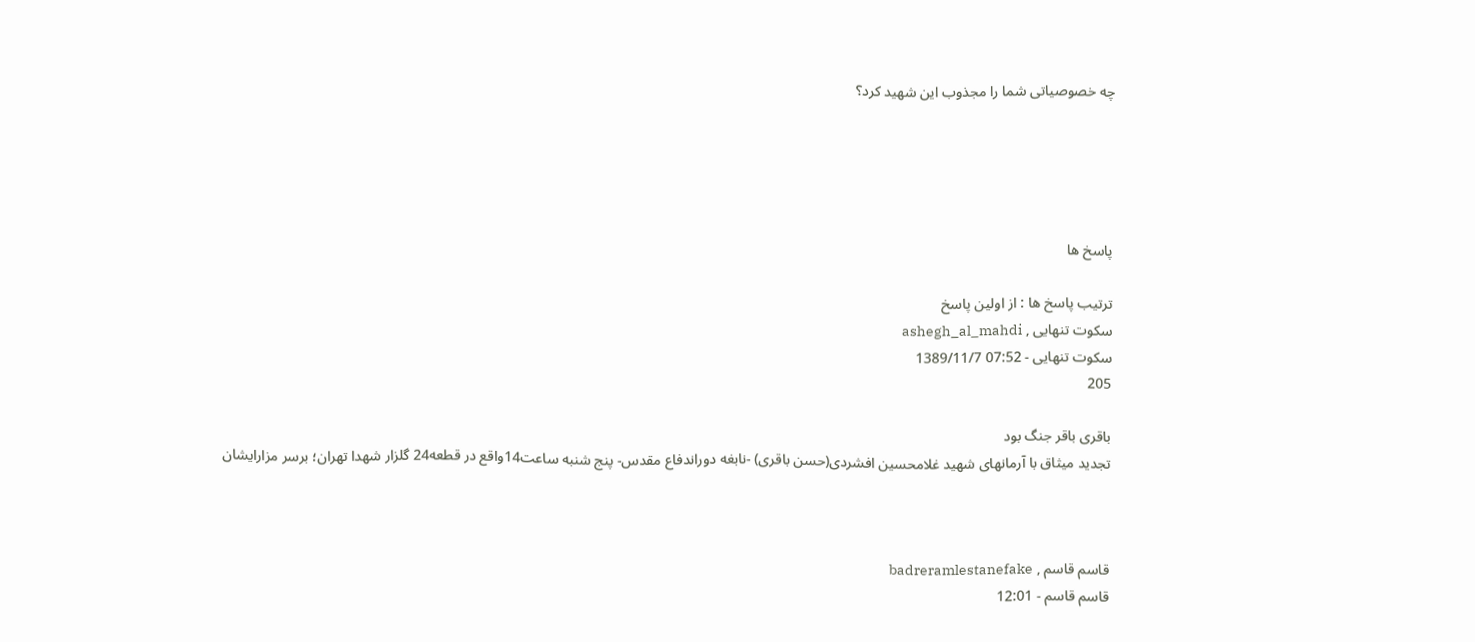چه خصوصیاتی شما را مجذوب این شهید کرد؟





پاسخ ها

ترتیب پاسخ ها : از اولین پاسخ
سکوت تنهایی , ashegh_al_mahdi
سکوت تنهایی - 07:52 1389/11/7
205

باقری باقر جنگ بود
تجدید میثاق با آرمانهای شهید غلامحسین افشردی(حسن باقری) -نابغه دوراندفاع مقدس- پنج شنبه ساعت14واقع در قطعه24 گلزار شهدا تهران؛ برسر مزارایشان



قاسم قاسم , badreramlestanefake
قاسم قاسم - 12:01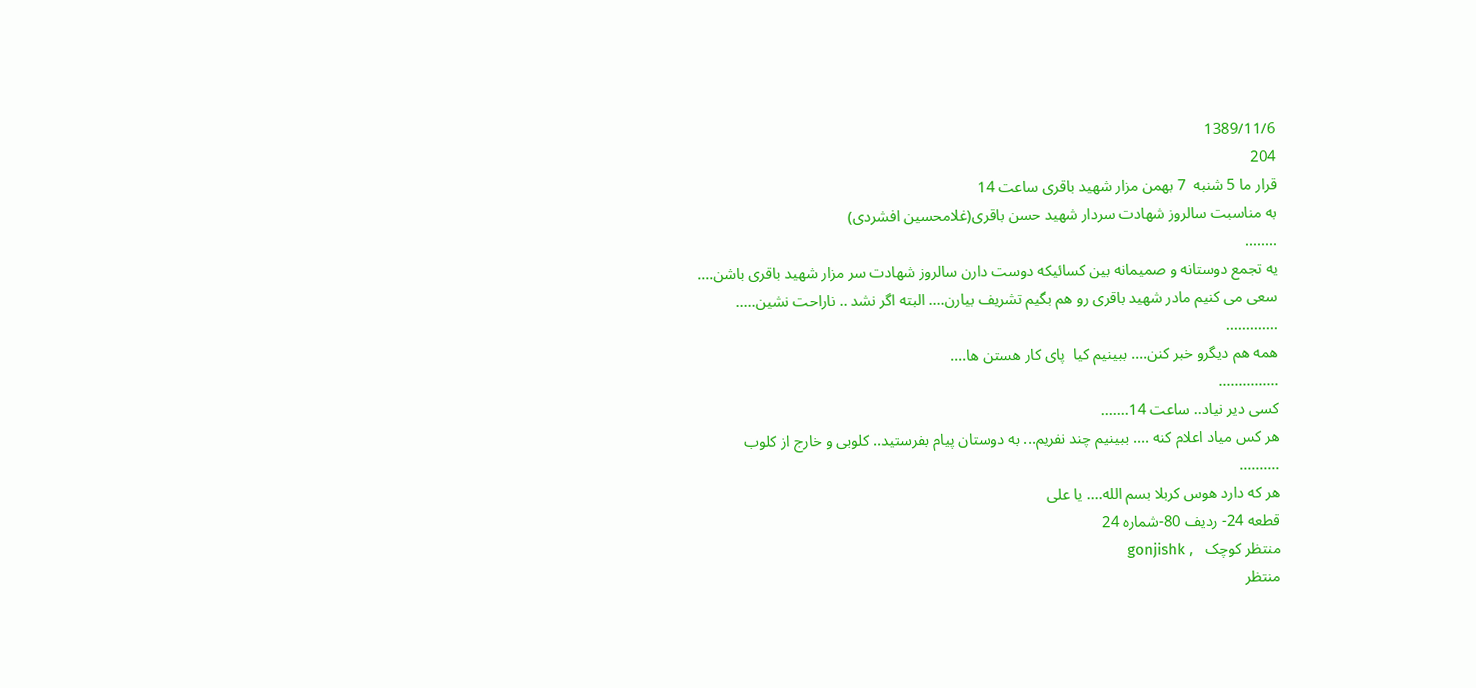1389/11/6
204
قرار ما 5 شنبه  7 بهمن مزار شهید باقری ساعت 14
به مناسبت سالروز شهادت سردار شهید حسن باقری(غلامحسین افشردی)
........
یه تجمع دوستانه و صمیمانه بین كسائیكه دوست دارن سالروز شهادت سر مزار شهید باقری باشن....
سعی می كنیم مادر شهید باقری رو هم بگیم تشریف بیارن.... البته اگر نشد .. ناراحت نشین.....
.............
همه هم دیگرو خبر كنن.... ببینیم كیا  پای كار هستن ها....
...............
كسی دیر نیاد.. ساعت 14.......
هر كس میاد اعلام كنه .... ببینیم چند نفریم... به دوستان پیام بفرستید.. كلوبی و خارج از كلوب
..........
هر كه دارد هوس كربلا بسم الله.... یا علی
قطعه 24- ردیف 80-شماره 24
منتظر کوچک   , gonjishk
منتظر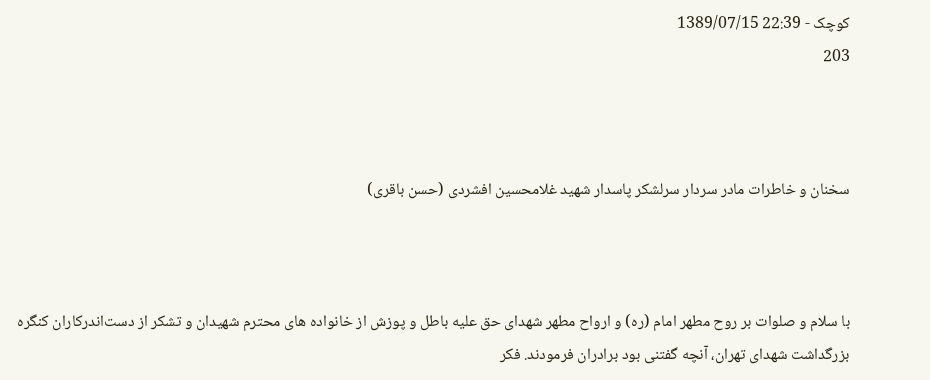کوچک - 22:39 1389/07/15
203



سخنان و خاطرات مادر سردار سرلشکر پاسدار شهید غلامحسین افشردی (حسن باقری)



با سلام و صلوات بر روح مطهر امام (ره) و ارواح مطهر شهدای حق علیه باطل و پوزش از خانواده های محترم شهیدان و تشکر از دست‌اندرکاران کنگره بزرگداشت شهدای تهران، آنچه گفتنی بود برادران فرمودند. فکر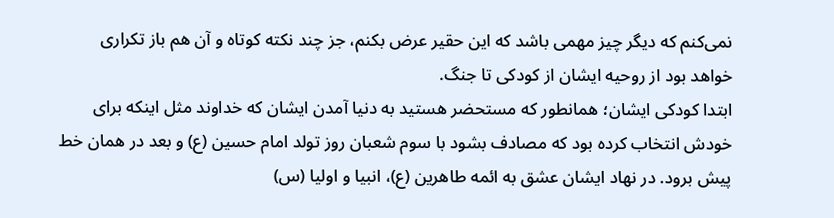نمی‌کنم که دیگر چیز مهمی باشد که این حقیر عرض بکنم، جز چند نکته کوتاه و آن هم باز تکراری خواهد بود از روحیه ایشان از کودکی تا جنگ.
ابتدا کودکی ایشان؛ همانطور که مستحضر هستید به دنیا آمدن ایشان که خداوند مثل اینکه برای خودش انتخاب کرده بود که مصادف بشود با سوم شعبان روز تولد امام حسین (ع) و بعد در همان خط پیش برود. در نهاد ایشان عشق به ائمه طاهرین (ع)، انبیا و اولیا (س)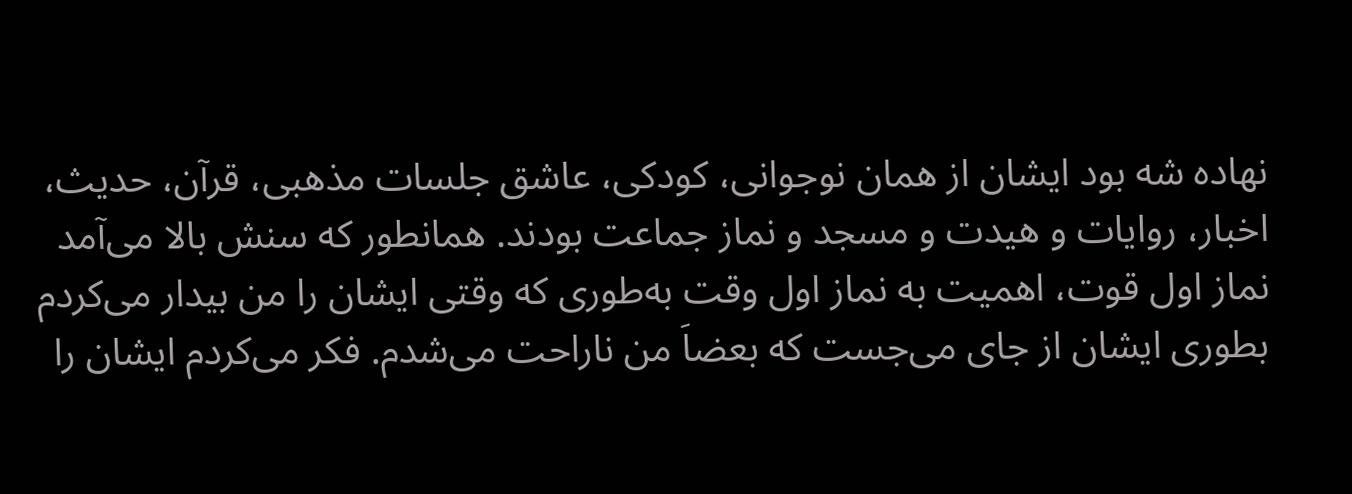نهاده شه بود ایشان از همان نوجوانی، کودکی، عاشق جلسات مذهبی، قرآن، حدیث، اخبار، روایات و هیدت و مسجد و نماز جماعت بودند. همانطور که سنش بالا می‌آمد نماز اول قوت، اهمیت به نماز اول وقت به‌طوری که وقتی ایشان را من بیدار می‌کردم بطوری ایشان از جای می‌جست که بعضاَ من ناراحت می‌شدم. فکر می‌کردم ایشان را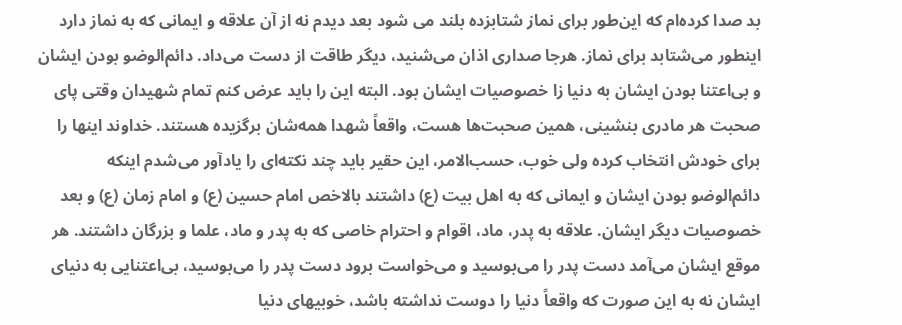بد صدا کرده‌ام که این‌طور برای نماز شتابزده بلند می شود بعد دیدم نه از آن علاقه و ایمانی که به نماز دارد اینطور می‌شتابد برای نماز. هرجا صداری اذان می‌شنید، دیگر طاقت از دست می‌داد. دائم‌الوضو بودن ایشان و بی‌اعتنا بودن ایشان به دنیا زا خصوصیات ایشان بود. البته این را باید عرض کنم تمام شهیدان وقتی پای صحبت هر مادری بنشینی،‌ همین صحبت‌ها هست، واقعاً شهدا همه‌شان برگزیده هستند. خداوند اینها را برای خودش انتخاب کرده ولی خوب، حسب‌الامر، این حقیر باید چند نکته‌ای را یادآور می‌شدم اینکه دائم‌الوضو بودن ایشان و ایمانی که به اهل بیت (ع) داشتند بالاخص امام حسین (ع) و امام زمان (ع) و بعد خصوصیات دیگر ایشان. علاقه به پدر، ماد، اقوام و احترام خاصی که به پدر و ماد، علما و بزرگان داشتند. هر موقع ایشان می‌آمد دست پدر را می‌بوسید و می‌خواست برود دست پدر را می‌بوسید، بی‌اعتنایی به دنیای ایشان نه به این صورت که واقعاً دنیا را دوست نداشته باشد، خوبیهای دنیا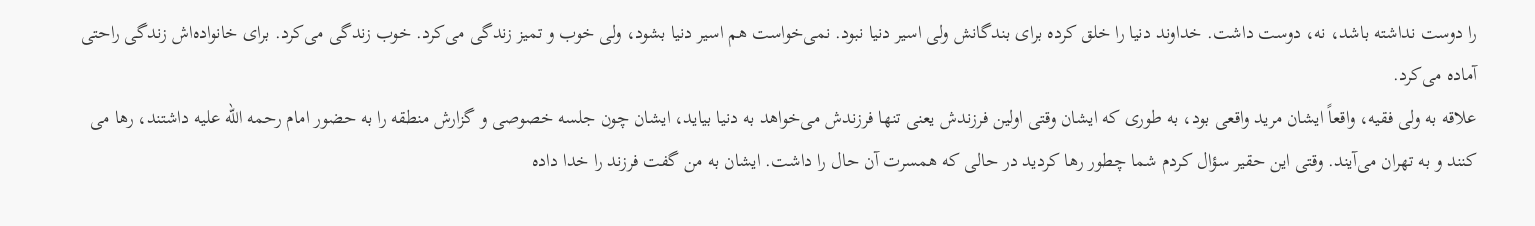را دوست نداشته باشد، نه، دوست داشت. خداوند دنیا را خلق کرده برای بندگانش ولی اسیر دنیا نبود. نمی‌خواست هم اسیر دنیا بشود، ولی خوب و تمیز زندگی می‌کرد. خوب زندگی می‌کرد. برای خانواده‌اش زندگی راحتی آماده می‌کرد.
علاقه به ولی فقیه، واقعاً ایشان مرید واقعی بود، به طوری که ایشان وقتی اولین فرزندش یعنی تنها فرزندش می‌خواهد به دنیا بیاید، ایشان چون جلسه خصوصی و گزارش منطقه را به حضور امام رحمه الله علیه داشتند، رها می کنند و به تهران می‌آیند. وقتی این حقیر سؤال کردم شما چطور رها کردید در حالی که همسرت آن حال را داشت. ایشان به من گفت فرزند را خدا داده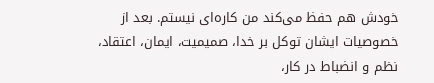خودش هم حفظ می‌کند من کاره‌ای نیستم. بعد از خصوصیات ایشان توکل بر خدا، صمیمیت، ایمان، اعتقاد، نظم و انضباط در کار،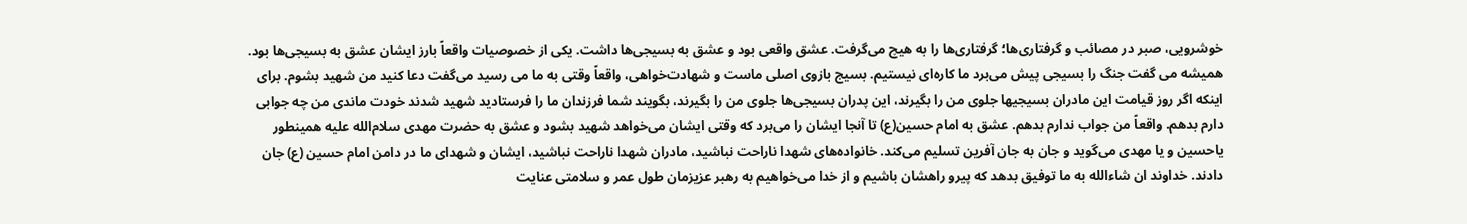خوشرویی، صبر در مصائب و گرفتاری‌ها؛ گرفتاری‌ها را به هیچ می‌گرفت. عشق واقعی بود و عشق به بسیجی‌ها داشت. یکی از خصوصیات واقعاً بارز ایشان عشق به بسیجی‌ها بود. همیشه می گفت جنگ را بسیجی پیش می‌برد ما کاره‌ای نیستیم. بسیج بازوی اصلی ماست و شهادت‌خواهی، واقعاً وقتی به ما می رسید می‌گفت دعا کنید من شهید بشوم. برای اینکه اگر روز قیامت این مادران بسیجیها جلوی من را بگیرند، این پدران بسیجی‌ها جلوی من را بگیرند، بگویند شما فرزندان ما را فرستادید شهید شدند خودت ماندی من چه جوابی دارم بدهم. واقعاً من جواب ندارم بدهم. عشق به امام حسین(ع) تا آنجا ایشان را می‌برد که وقتی ایشان می‌خواهد شهید بشود و عشق به حضرت مهدی سلام‌الله علیه همینطور یاحسین و یا مهدی می‌گوید و جان به جان آفرین تسلیم می‌کند. خانواده‌های شهدا ناراحت نباشید، مادران شهدا ناراحت نباشید، ایشان و شهدای ما در دامن امام حسین (ع) جان دادند. خداوند ان شاءالله به ما توفیق بدهد که پیرو راهشان باشیم و از خدا می‌خواهیم به رهبر عزیزمان طول عمر و سلامتی عنایت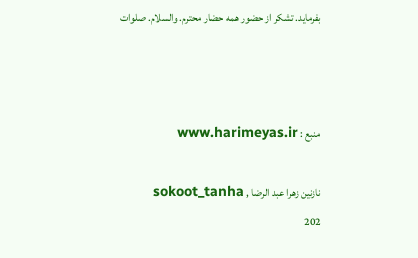بفرماید. تشکر از حضور همه حضار محترم. والسلام. صلوات



منبع : www.harimeyas.ir

نازنین زهرا عبد الرضا , sokoot_tanha
202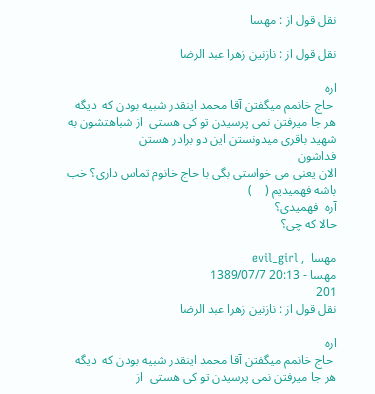نقل قول از : مهسا

نقل قول از : نازنین زهرا عبد الرضا

اره
 حاج خانمم میگفتن آقا محمد اینقدر شبیه بودن که  دیگه هر جا میرفتن نمی پرسیدن تو کی هستی  از شباهتشون به شهید باقری میدونستن این دو برادر هستن
فداشون
الان یعنی می خواستی بگی با حاج خانوم تماس داری؟ خب باشه فهمیدیم (    )
آره  فهمیدی؟
حالا که چی؟

مهسا  , evil_girl
مهسا - 20:13 1389/07/7
201
نقل قول از : نازنین زهرا عبد الرضا

اره
 حاج خانمم میگفتن آقا محمد اینقدر شبیه بودن که  دیگه هر جا میرفتن نمی پرسیدن تو کی هستی  از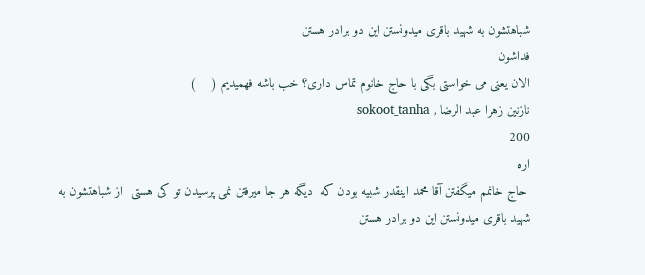شباهتشون به شهید باقری میدونستن این دو برادر هستن
فداشون
الان یعنی می خواستی بگی با حاج خانوم تماس داری؟ خب باشه فهمیدیم (    )
نازنین زهرا عبد الرضا , sokoot_tanha
200
اره
 حاج خانمم میگفتن آقا محمد اینقدر شبیه بودن که  دیگه هر جا میرفتن نمی پرسیدن تو کی هستی  از شباهتشون به شهید باقری میدونستن این دو برادر هستن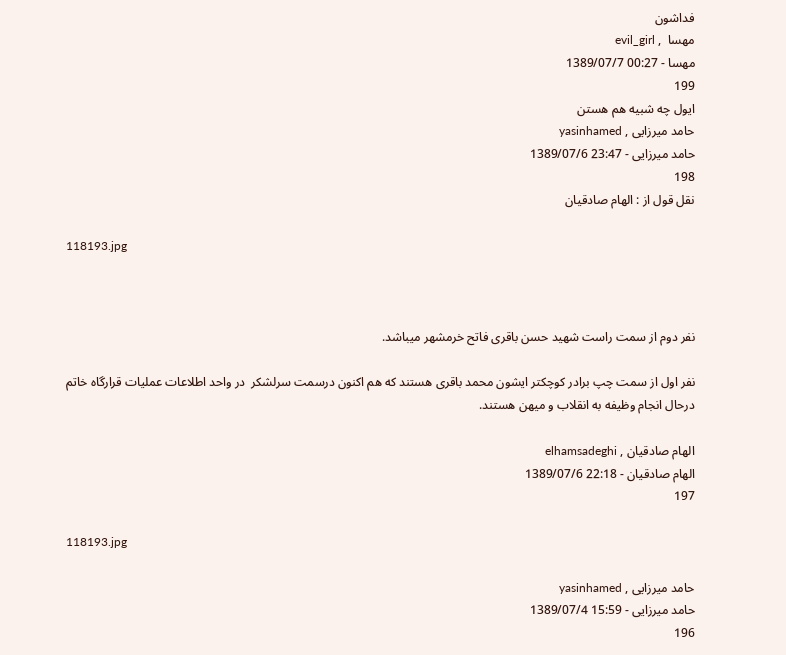فداشون
مهسا  , evil_girl
مهسا - 00:27 1389/07/7
199
ایول چه شبیه هم هستن
حامد میرزایی , yasinhamed
حامد میرزایی - 23:47 1389/07/6
198
نقل قول از : الهام صادقیان

118193.jpg



نفر دوم از سمت راست شهید حسن باقری فاتح خرمشهر میباشد.

نفر اول از سمت چپ برادر کوچکتر ایشون محمد باقری هستند که هم اکنون درسمت سرلشکر  در واحد اطلاعات عملیات قرارگاه خاتم درحال انجام وظیفه به انقلاب و میهن هستند.

الهام صادقیان , elhamsadeghi
الهام صادقیان - 22:18 1389/07/6
197

118193.jpg

حامد میرزایی , yasinhamed
حامد میرزایی - 15:59 1389/07/4
196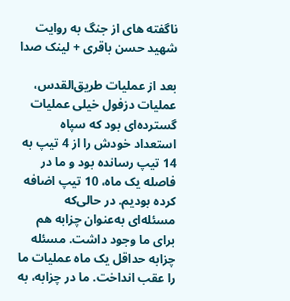ناگفته های از جنگ به روایت شهید حسن باقری + لینک صدا

بعد از عملیات طریق‌القدس، عملیات دزفول خیلی عملیات گسترده‌ای بود که سپاه استعداد خودش را از 4 تیپ به 14 تیپ رسانده بود و ما در فاصله یک ماه، 10 تیپ اضافه کرده بودیم. در حالی‌که مسئله‌ای به‌عنوان چزابه هم برای ما وجود داشت. مسئله چزابه حداقل یک ماه عملیات ما را عقب انداخت. ما در چزابه، به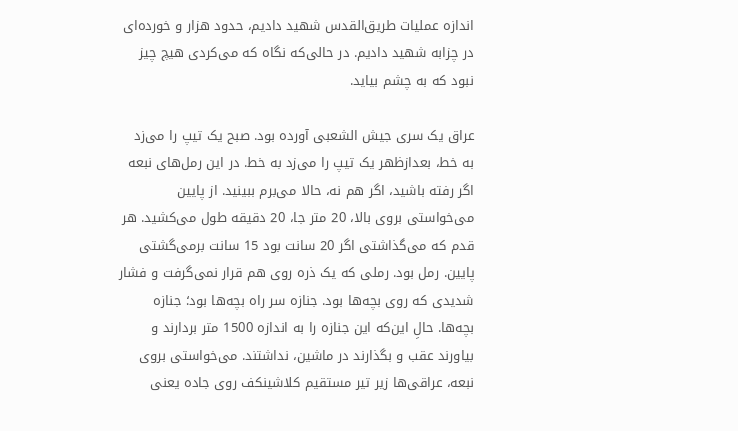اندازه عملیات طریق‌القدس شهید دادیم، حدود هزار و خورده‌ای در چزابه شهید دادیم. در حالی‌که نگاه که می‌کردی هیچ چیز نبود که به چشم بیاید.

عراق یک سری جیش الشعبی آورده بود. صبح یک تیپ را می‌زد به خط، بعدازظهر یک تیپ را می‌زد به خط. در این رمل‌های نبعه اگر رفته باشید، اگر هم نه، حالا می‌برم ببینید. از پایین می‌خواستی بروی بالا، 20 متر جا، 20 دقیقه طول می‌کشید. هر قدم که می‌گذاشتی اگر 20 سانت بود 15 سانت برمی‌گشتی پایین. رمل بود. رملی که یک ذره روی هم قرار نمی‌گرفت و فشار شدیدی که روی بچه‌ها بود. جنازه سر راه بچه‌ها بود؛ جنازه بچه‌ها. حالِ این‌که این جنازه را به اندازه 1500 متر بردارند و بیاورند عقب و بگذارند در ماشین، نداشتند. می‌خواستی بروی نبعه، عراقی‌ها زیر تیر مستقیم کلاشینکف روی جاده یعنی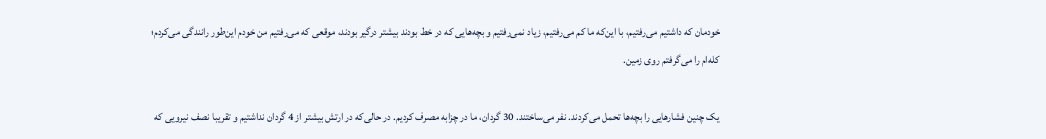خودمان که داشتیم می‌رفتیم، با این‌که ما کم می‌رفتیم، زیاد نمی‌رفتیم و بچه‌هایی که در خط بودند بیشتر درگیر بودند، موقعی که می‌رفتیم من خودم این‌طور رانندگی می‌کردم؛ کله‌ام را می‌گرفتم روی زمین.

یک چنین فشارهایی را بچه‌ها تحمل می‌کردند. نفر می‌ساختند. 30 گردان، ما در چزابه مصرف کردیم. در حالی‌که در ارتش بیشتر از 4 گردان نداشتیم و تقریبا نصف نیرویی که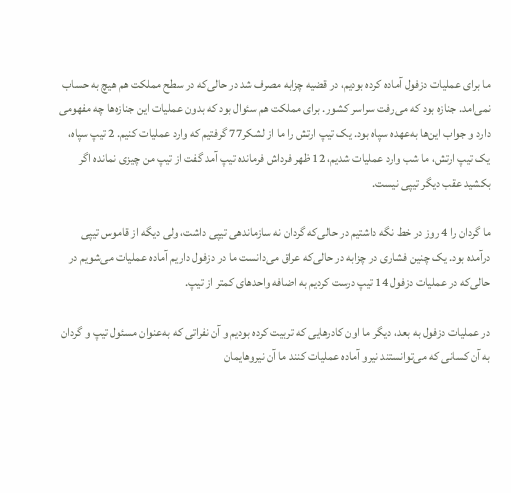ما برای عملیات دزفول آماده کرده بودیم، در قضیه چزابه مصرف شد در حالی‌که در سطح مملکت هم هیچ به حساب نمی‌امد. جنازه بود که می‌رفت سراسر کشور. برای مملکت هم سئوال بود که بدون عملیات این جنازه‌ها چه مفهومی دارد و جواب این‌ها به‌عهده سپاه بود. یک تیپ ارتش را ما از لشکر77 گرفتیم که وارد عملیات کنیم. 2 تیپ سپاه، یک تیپ ارتش، ما شب وارد عملیات شدیم، 12 ظهر فرداش فرمانده تیپ آمد گفت از تیپ من چیزی نمانده اگر بکشید عقب دیگر تیپی نیست.

ما گردان را 4 روز در خط نگه داشتیم در حالی‌که گردان نه سازماندهی تیپی داشت، ولی دیگه از قاموس تیپی درآمده بود. یک چنین فشاری در چزابه در حالی‌که عراق می‌دانست ما در دزفول داریم آماده عملیات می‌شویم در حالی‌که در عملیات دزفول 14 تیپ درست کردیم به اضافه واحدهای کمتر از تیپ.

در عملیات دزفول به بعد، دیگر ما اون کادرهایی که تربیت کرده بودیم و آن نفراتی که به‌عنوان مسئول تیپ و گردان به آن کسانی که می‌توانستند نیرو آماده عملیات کنند ما آن نیروهایمان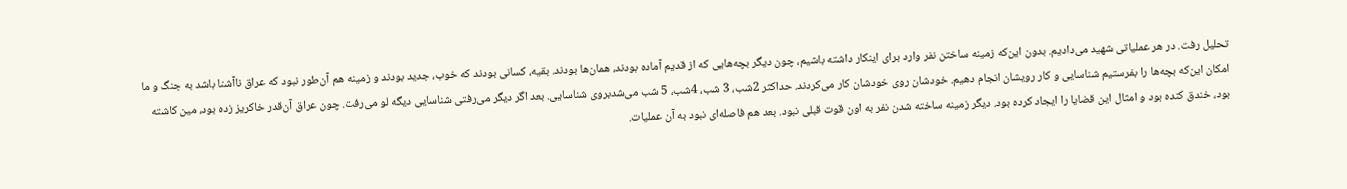تحلیل رفت. در هر عملیاتی شهید می‌دادیم. بدون این‌که زمینه ساختن نفر وارد برای اینکار داشته باشیم، چون دیگر بچه‌هایی که از قدیم آماده بودند، همان‌ها بودند. بقیه، کسانی بودند که خوب، جدید بودند و زمینه هم آن‌طور نبود که عراق ناآشنا باشد به جنگ و ما امکان این‌که بچه‌ها را بفرستیم شناسایی و کار رویشان انجام دهیم. خودشان روی خودشان کار می‌کردند. حداکثر 2شب، 3 شب، 4شب، 5 شب می‌شدبروی شناسایی. بعد اگر دیگر می‌رفتی شناسایی دیگه لو می‌رفت. چون عراق آن‌قدر خاکریز زده بود، مین کاشته بود، خندق کنده بود و امثال این قضایا را ایجاد کرده بود. دیگر زمینه ساخته شدن نفر به اون قوت قبلی نبود. بعد هم فاصله‌ای نبود به آن عملیات.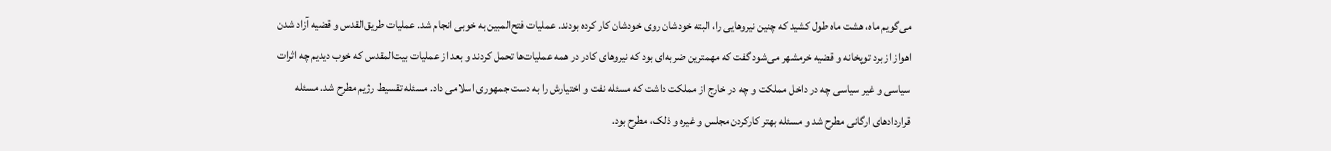می‌گویم ماه، هشت ماه طول کشید که چنین نیروهایی را، البته خودشان روی خودشان کار کرده بودند. عملیات فتح‌المبین به خوبی انجام شد. عملیات طریق‌القدس و قضیه آزاد شدن اهواز از برد توپخانه و قضیه خرمشهر می‌شود گفت که مهمترین ضربه‌ای بود که نیروهای کادر در همه عملیات‌ها تحمل کردند و بعد از عملیات بیت‌المقدس که خوب دیدیم چه اثرات سیاسی و غیر سیاسی چه در داخل مملکت و چه در خارج از مملکت داشت که مسئله نفت و اختیارش را به دست جمهوری اسلامی داد. مسئله تقسیط رژیم مطرح شد. مسئله قراردادهای ارگانی مطرح شد و مسئله بهتر کارکردن مجلس و غیره و ذلک، مطرح بود.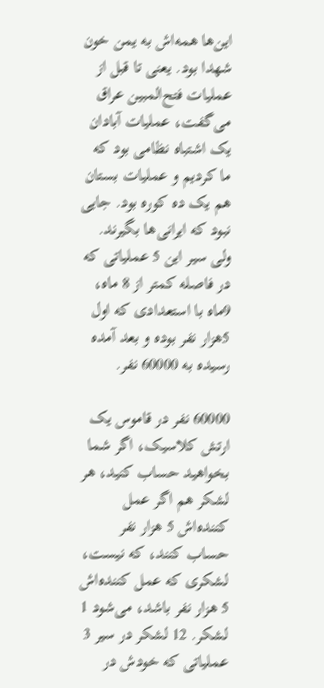این‌ها همه‌اش به یمن خون شهدا بود. یعنی تا قبل از عملیات فتح‌المبین عراق می‌گفت، عملیات آبادان یک اشتباه نظامی بود که ما کردیم و عملیات بستان هم یک ده کوره بود. جایی نبود که ایرانی‌ها بگیرند. ولی سیر این 5 عملیاتی که در فاصله کمتر از 8 ماه، 9ماه با استعدادی که اول 5هزار نفر بوده و بعد آمده رسیده به 60000 نفر.

60000 نفر در قاموس یک ارتش کلاسیک، اگر شما بخواهید حساب کنید، هر لشکر هم اگر عمل کننده‌اش 5 هزار نفر حساب کنند، که نیست، لشکری که عمل کننده‌اش 5 هزار نفر باشد، می‌شود 1 لشکر. 12 لشکر در سیر 3 عملیاتی که خودش در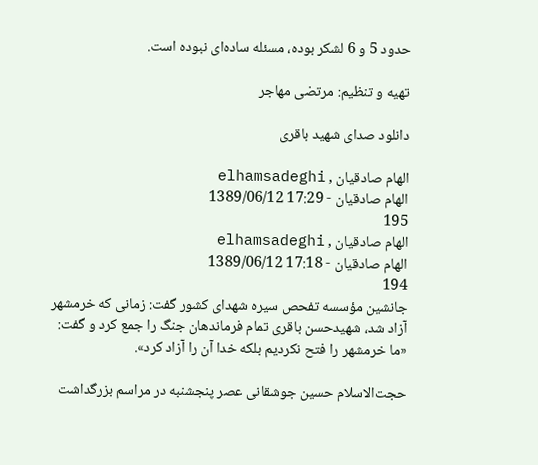حدود 5 و 6 لشکر بوده، مسئله ساده‌ای نبوده است.

تهیه و تنظیم: مرتضی مهاجر

دانلود صدای شهید باقری

الهام صادقیان , elhamsadeghi
الهام صادقیان - 17:29 1389/06/12
195
الهام صادقیان , elhamsadeghi
الهام صادقیان - 17:18 1389/06/12
194
جانشین مؤسسه تفحص سیره شهدای كشور گفت: زمانی كه خرمشهر آزاد شد، شهیدحسن باقری تمام فرماندهان جنگ را جمع كرد و گفت: «ما خرمشهر را فتح نكردیم بلكه خدا آن را آزاد كرد».

حجت‌الاسلام حسین جوشقانی عصر پنجشنبه در مراسم بزرگداشت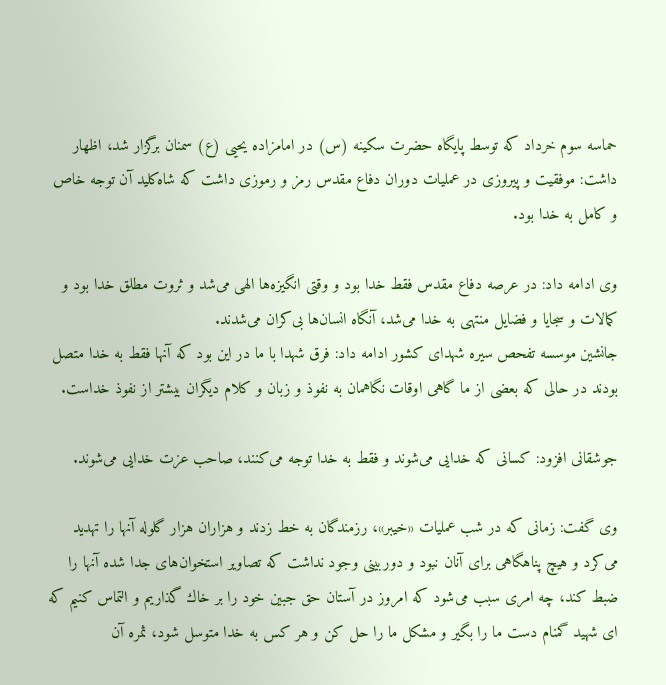حماسه سوم خرداد كه توسط پایگاه حضرت سكینه (س) در امامزاده یحیی (ع) سمنان برگزار شد، اظهار داشت: موفقیت و پیروزی در عملیات دوران دفاع مقدس رمز و رموزی داشت كه شاه‌كلید آن توجه خاص و كامل به خدا بود.

وی ادامه داد: در عرصه دفاع مقدس فقط خدا بود و وقتی انگیزه‌ها الهی می‌شد و ثروت مطلق خدا بود و كمالات و سجایا و فضایل منتهی به خدا می‌شد، آنگاه انسان‌ها بی‌كران می‌شدند.
جانشین موسسه تفحص سیره شهدای كشور ادامه داد: فرق شهدا با ما در این بود كه آنها فقط به خدا متصل بودند در حالی كه بعضی از ما گاهی اوقات نگاهمان به نفوذ و زبان و كلام دیگران بیشتر از نفوذ خداست.

جوشقانی افزود: كسانی كه خدایی می‌‌شوند و فقط به خدا توجه می‌كنند، صاحب عزت خدایی می‌شوند.

وی گفت: زمانی كه در شب عملیات «خیبر»، رزمندگان به خط زدند و هزاران هزار گلوله آنها را تهدید می‌كرد و هیچ پناهگاهی برای آنان نبود و دوربینی وجود نداشت كه تصاویر استخوان‌های جدا شده آنها را ضبط كند، چه امری سبب می‌شود كه امروز در آستان حق جبین خود را بر خاك گذاریم و التماس كنیم كه ای شهید گمنام دست ما را بگیر و مشكل ما را حل كن و هر كس به خدا متوسل شود، ثمره آن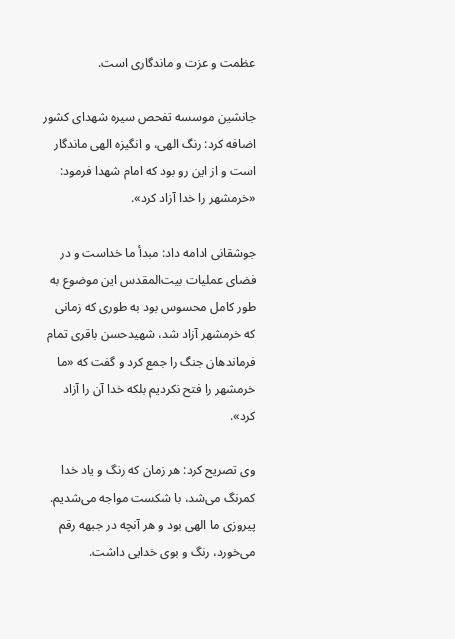عظمت و عزت و ماندگاری است.

جانشین موسسه تفحص سیره شهدای كشور اضافه كرد: رنگ الهی، و انگیزه الهی ماندگار است و از این رو بود كه امام شهدا فرمود: «خرمشهر را خدا آزاد كرد».

جوشقانی ادامه داد: مبدأ ما خداست و در فضای عملیات بیت‌المقدس این موضوع به طور كامل محسوس بود به طوری كه زمانی كه خرمشهر آزاد شد، شهیدحسن باقری تمام فرماندهان جنگ را جمع كرد و گفت كه «ما خرمشهر را فتح نكردیم بلكه خدا آن را آزاد كرد».

وی تصریح كرد: هر زمان كه رنگ و یاد خدا كمرنگ می‌شد، با شكست مواجه می‌شدیم. پیروزی ما الهی بود و هر آنچه در جبهه رقم می‌خورد، رنگ و بوی خدایی داشت.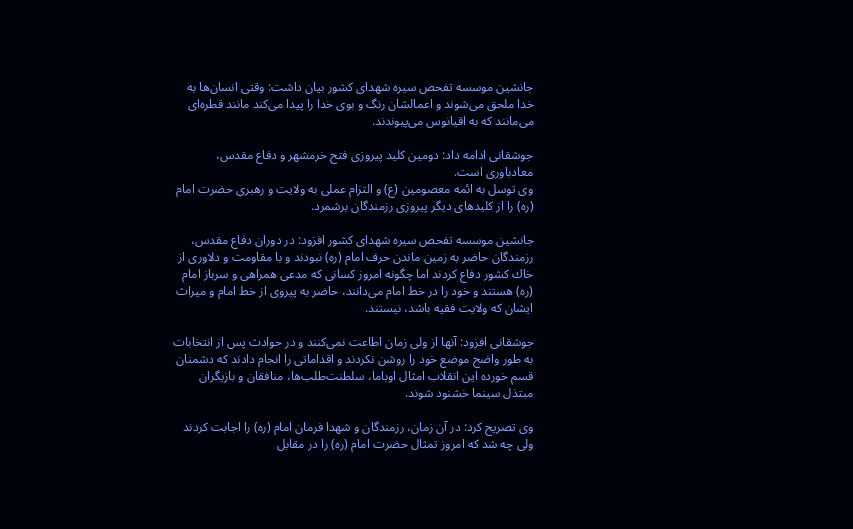جانشین موسسه تفحص سیره شهدای كشور بیان داشت: وقتی انسان‌ها به خدا ملحق می‌شوند و اعمالشان رنگ و بوی خدا را پیدا می‌كند مانند قطره‌ای می‌مانند كه به اقیانوس می‌پیوندند.

جوشقانی ادامه داد: دومین كلید پیروزی فتح خرمشهر و دفاع مقدس، معادباوری است.
وی توسل به ائمه معصومین (ع) و التزام عملی به ولایت و رهبری حضرت امام (ره) را از كلیدهای دیگر پیروزی رزمندگان برشمرد.

جانشین موسسه تفحص سیره شهدای كشور افزود: در دوران دفاع مقدس، رزمندگان حاضر به زمین ماندن حرف امام (ره) نبودند و با مقاومت و دلاوری از خاك كشور دفاع كردند اما چگونه امروز كسانی كه مدعی همراهی و سرباز امام (ره) هستند و خود را در خط امام می‌دانند، حاضر به پیروی از خط امام و میراث ایشان كه ولایت فقیه باشد، نیستند.

جوشقانی افزود: آنها از ولی زمان اطاعت نمی‌كنند و در حوادث پس از انتخابات به طور واضح موضع خود را روشن نكردند و اقداماتی را انجام دادند كه دشمنان قسم خورده این انقلاب امثال اوباما، سلطنت‌طلب‌ها، منافقان و بازیگران مبتذل سینما خشنود شوند.

وی تصریح كرد: در آن زمان، رزمندگان و شهدا فرمان امام (ره) را اجابت كردند ولی چه شد كه امروز تمثال حضرت امام (ره) را در مقابل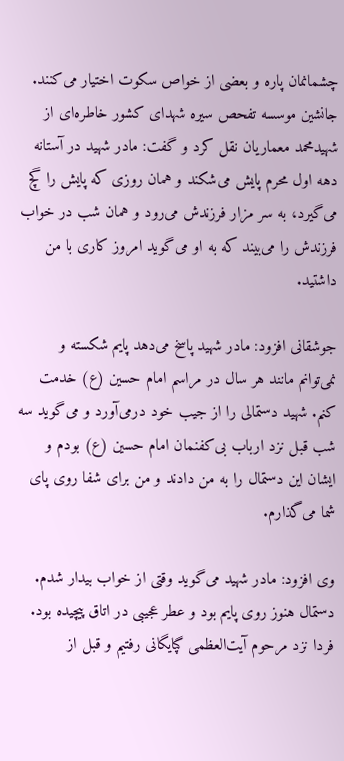چشمانمان پاره و بعضی از خواص سكوت اختیار می‌كنند.
جانشین موسسه تفحص سیره شهدای كشور خاطره‌ای از شهیدمحمد معماریان نقل كرد و گفت: مادر شهید در آستانه دهه اول محرم پایش می‌شكند و همان روزی كه پایش را گچ می‌گیرد، به سر مزار فرزندش می‌رود و همان شب در خواب فرزندش را می‌بیند كه به او می‌گوید امروز كاری با من داشتید.

جوشقانی افزود: مادر شهید پاسخ می‌دهد پایم شكسته و نمی‌توانم مانند هر سال در مراسم امام حسین (ع) خدمت كنم. شهید دستمالی را از جیب خود درمی‌آورد و می‌گوید سه شب قبل نزد ارباب بی‌كفنمان امام حسین (ع) بودم و ایشان این دستمال را به من دادند و من برای شفا روی پای شما می‌گذارم.

وی افزود: مادر شهید می‌گوید وقتی از خواب بیدار شدم. دستمال هنوز روی پایم بود و عطر عجیبی در اتاق پیچیده بود. فردا نزد مرحوم آیت‌العظمی گپایگانی رفتیم و قبل از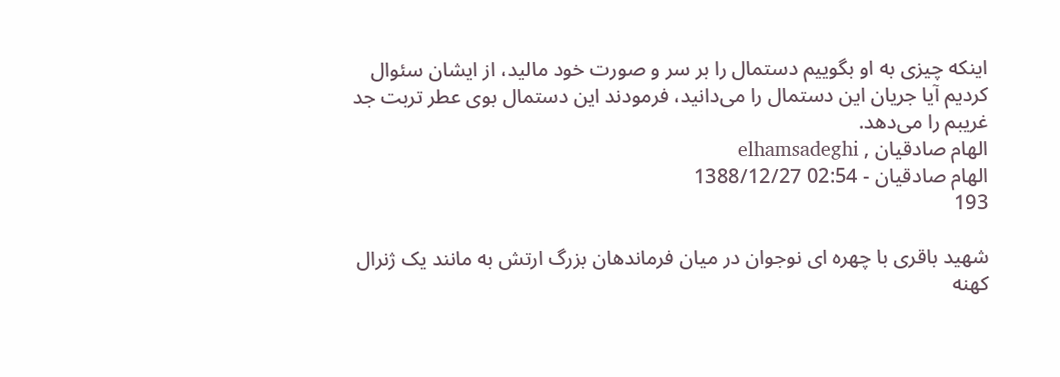اینكه چیزی به او بگوییم دستمال را بر سر و صورت خود مالید، از ایشان سئوال كردیم آیا جریان این دستمال را می‌دانید، فرمودند این دستمال بوی عطر تربت جد غریبم را می‌دهد.
الهام صادقیان , elhamsadeghi
الهام صادقیان - 02:54 1388/12/27
193

شهید باقری با چهره ای نوجوان در میان فرماندهان بزرگ ارتش به مانند یک ژنرال کهنه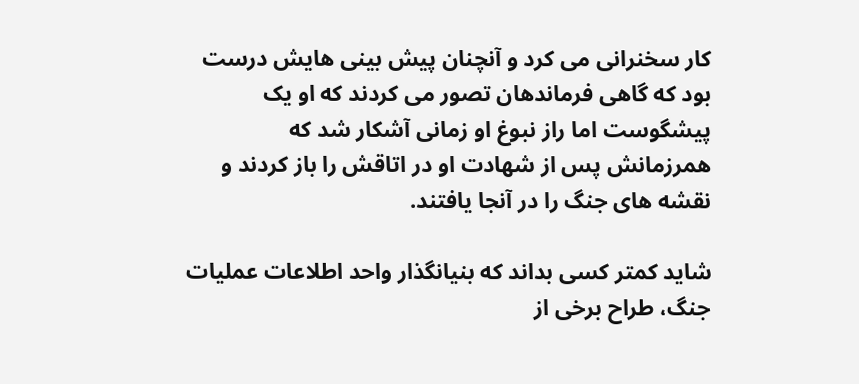کار سخنرانی می کرد و آنچنان پیش بینی هایش درست بود که گاهی فرماندهان تصور می کردند که او یک پیشگوست اما راز نبوغ او زمانی آشکار شد که همرزمانش پس از شهادت او در اتاقش را باز کردند و نقشه های جنگ را در آنجا یافتند.

شاید کمتر کسی بداند که بنیانگذار واحد اطلاعات عملیات جنگ، طراح برخی از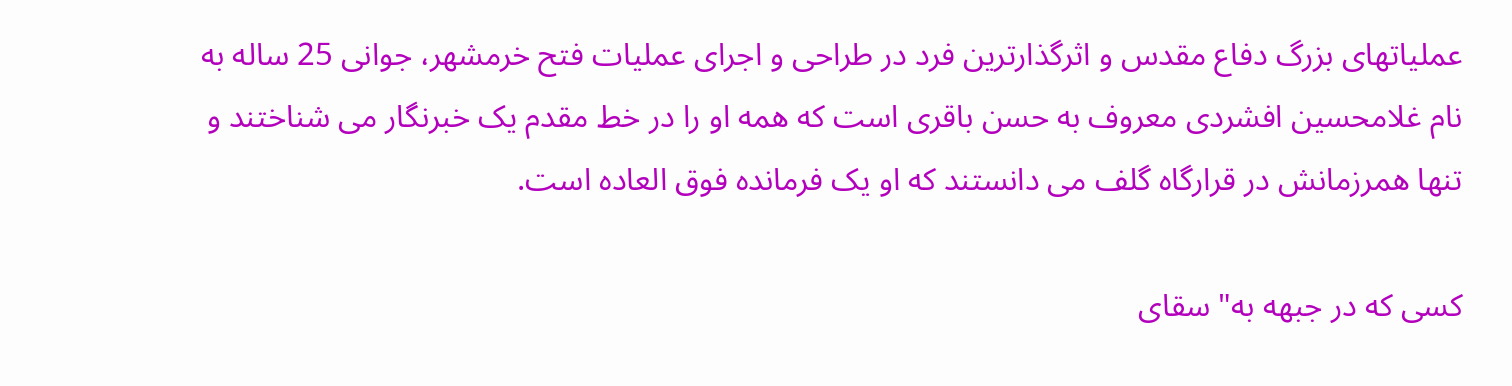عملیاتهای بزرگ دفاع مقدس و اثرگذارترین فرد در طراحی و اجرای عملیات فتح خرمشهر، جوانی 25 ساله به نام غلامحسین افشردی معروف به حسن باقری است که همه او را در خط مقدم یک خبرنگار می شناختند و تنها همرزمانش در قرارگاه گلف می دانستند که او یک فرمانده فوق العاده است.

کسی که در جبهه به" سقای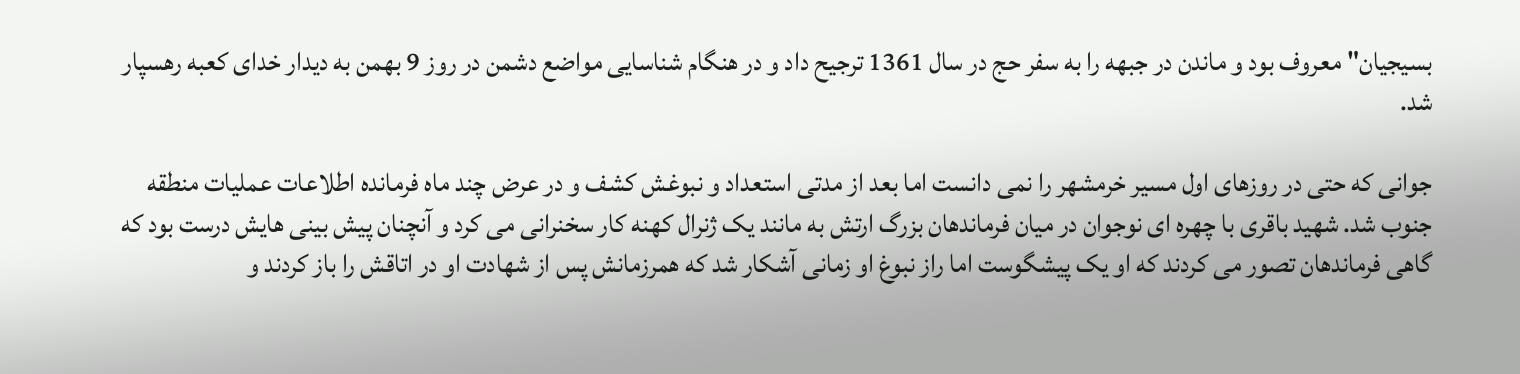بسیجیان" معروف بود و ماندن در جبهه را به سفر حج در سال 1361 ترجیح داد و در هنگام شناسایی مواضع دشمن در روز 9 بهمن به دیدار خدای کعبه رهسپار شد.

جوانی که حتی در روزهای اول مسیر خرمشهر را نمی دانست اما بعد از مدتی استعداد و نبوغش کشف و در عرض چند ماه فرمانده اطلاعات عملیات منطقه جنوب شد. شهید باقری با چهره ای نوجوان در میان فرماندهان بزرگ ارتش به مانند یک ژنرال کهنه کار سخنرانی می کرد و آنچنان پیش بینی هایش درست بود که گاهی فرماندهان تصور می کردند که او یک پیشگوست اما راز نبوغ او زمانی آشکار شد که همرزمانش پس از شهادت او در اتاقش را باز کردند و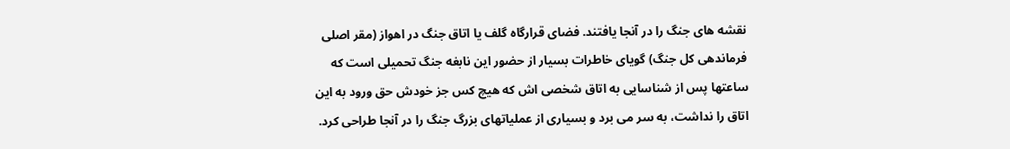نقشه های جنگ را در آنجا یافتند. فضای قرارگاه گلف یا اتاق جنگ در اهواز (مقر اصلی فرماندهی کل جنگ) گویای خاطرات بسیار از حضور این نابغه جنگ تحمیلی است که ساعتها پس از شناسایی به اتاق شخصی اش که هیچ کس جز خودش حق ورود به این اتاق را نداشت، به سر می برد و بسیاری از عملیاتهای بزرگ جنگ را در آنجا طراحی کرد.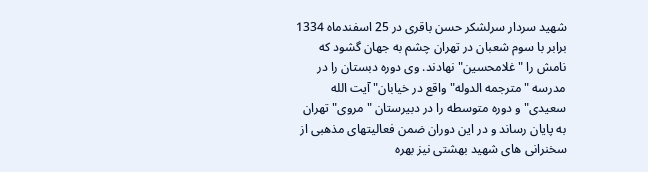شهید سردار سرلشکر حسن باقری در 25 اسفندماه 1334 برابر با سوم شعبان در تهران چشم به جهان گشود که نامش را "غلامحسین" نهادند. وی دوره دبستان را در مدرسه "مترجمه الدوله" واقع در خیابان" آیت الله سعیدی" و دوره متوسطه را در دبیرستان "مروی" تهران به پایان رساند و در این دوران ضمن فعالیتهای مذهبی از سخنرانی های شهید بهشتی نیز بهره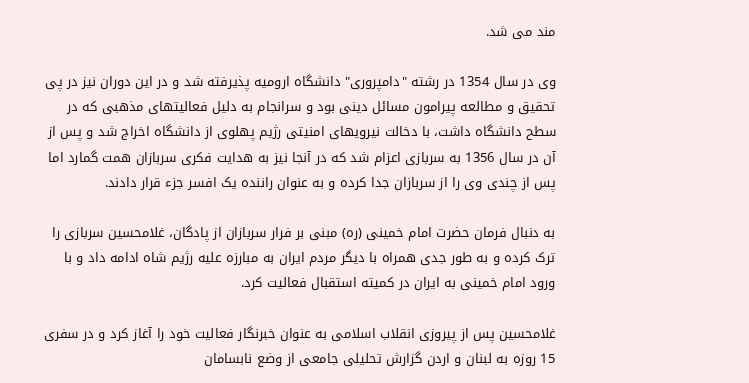مند می شد.

وی در سال 1354 در رشته "دامپروری" دانشگاه ارومیه پذیرفته شد و در این دوران نیز در پی تحقیق و مطالعه پیرامون مسائل دینی بود و سرانجام به دلیل فعالیتهای مذهبی که در سطح دانشگاه داشت، با دخالت نیرویهای امنیتی رژیم پهلوی از دانشگاه اخراج شد و پس از آن در سال 1356 به سربازی اعزام شد که در آنجا نیز به هدایت فکری سربازان همت گمارد اما پس از چندی وی را از سربازان جدا کرده و به عنوان راننده یک افسر جزء قرار دادند.

به دنبال فرمان حضرت امام خمینی (ره) مبنی بر فرار سربازان از پادگان، غلامحسین سربازی را ترک کرده و به طور جدی همراه با دیگر مردم ایران به مبارزه علیه رژیم شاه ادامه داد و با ورود امام خمینی به ایران در کمیته استقبال فعالیت کرد.

غلامحسین پس از پیروزی انقلاب اسلامی به عنوان خبرنگار فعالیت خود را آغاز کرد و در سفری 15 روزه به لبنان و اردن گزارش تحلیلی جامعی از وضع نابسامان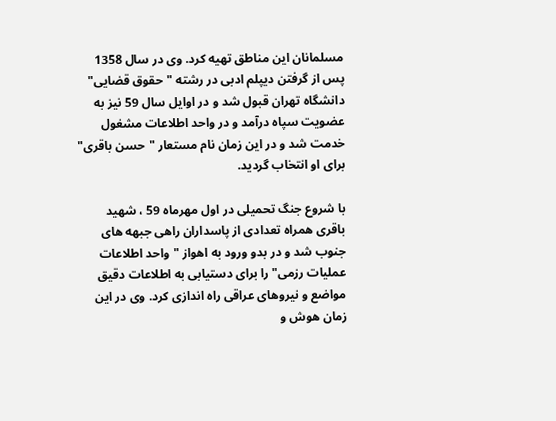مسلمانان این مناطق تهیه کرد. وی در سال 1358 پس از گرفتن دیپلم ادبی در رشته "حقوق قضایی" دانشگاه تهران قبول شد و در اوایل سال 59 نیز به عضویت سپاه درآمد و در واحد اطلاعات مشغول خدمت شد و در این زمان نام مستعار "حسن باقری" برای او انتخاب گردید.

با شروع جنگ تحمیلی در اول مهرماه 59 ، شهید باقری همراه تعدادی از پاسداران راهی جبهه های جنوب شد و در بدو ورود به اهواز "واحد اطلاعات عملیات رزمی" را برای دستیابی به اطلاعات دقیق مواضع و نیروهای عراقی راه اندازی کرد. وی در این زمان هوش و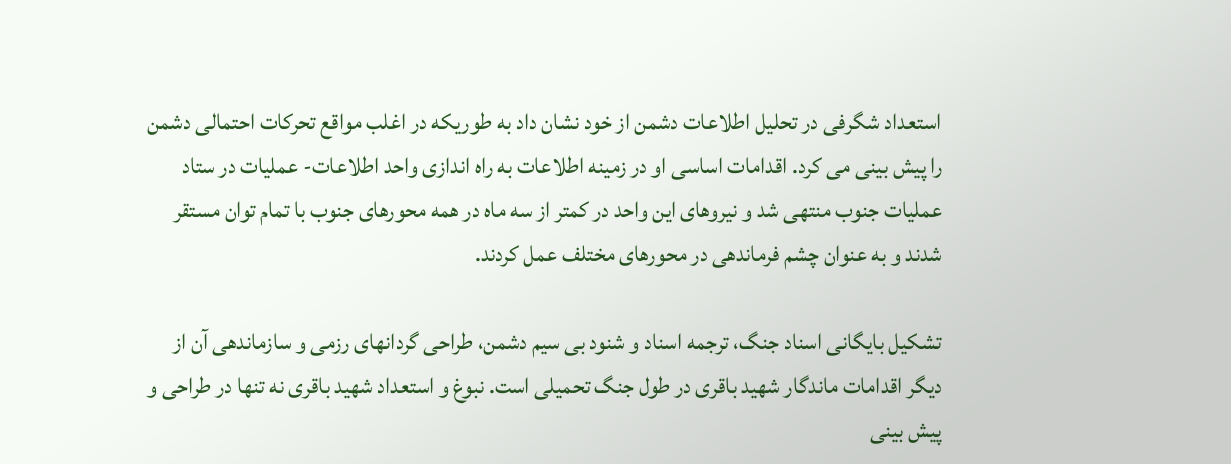استعداد شگرفی در تحلیل اطلاعات دشمن از خود نشان داد به طوریکه در اغلب مواقع تحرکات احتمالی دشمن را پیش بینی می کرد. اقدامات اساسی او در زمینه اطلاعات به راه اندازی واحد اطلاعات- عملیات در ستاد عملیات جنوب منتهی شد و نیروهای این واحد در کمتر از سه ماه در همه محورهای جنوب با تمام توان مستقر شدند و به عنوان چشم فرماندهی در محورهای مختلف عمل کردند.

تشکیل بایگانی اسناد جنگ، ترجمه اسناد و شنود بی سیم دشمن، طراحی گردانهای رزمی و سازماندهی آن از دیگر اقدامات ماندگار شهید باقری در طول جنگ تحمیلی است. نبوغ و استعداد شهید باقری نه تنها در طراحی و پیش بینی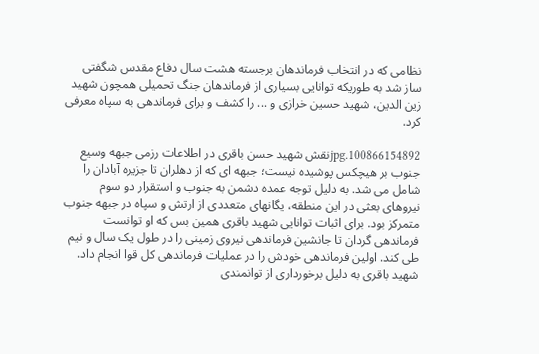نظامی که در انتخاب فرماندهان برجسته هشت سال دفاع مقدس شگفتی ساز شد به طوریکه توانایی بسیاری از فرماندهان جنگ تحمیلی همچون شهید زین الدین، شهید حسین خرازی و ... را کشف و برای فرماندهی به سپاه معرفی کرد.

100866154892.jpgنقش شهید حسن باقری در اطلاعات رزمی جبهه وسیع جنوب بر هیچکس پوشیده نیست؛ جبهه ای که از دهلران تا جزیره آبادان را شامل می ‌شد. به دلیل توجه عمده دشمن به جنوب و استقرار دو سوم نیروهای بعثی در این منطقه، یگانهای متعددی از ارتش و سپاه در جبهه جنوب متمرکز بود. برای اثبات توانایی شهید باقری همین بس که او توانست فرماندهی گردان تا جانشین فرماندهی نیروی زمینی را در طول یک سال و نیم طی کند. اولین فرماندهی خودش را در عملیات فرماندهی کل قوا انجام داد. شهید باقری به دلیل برخورداری از توانمندی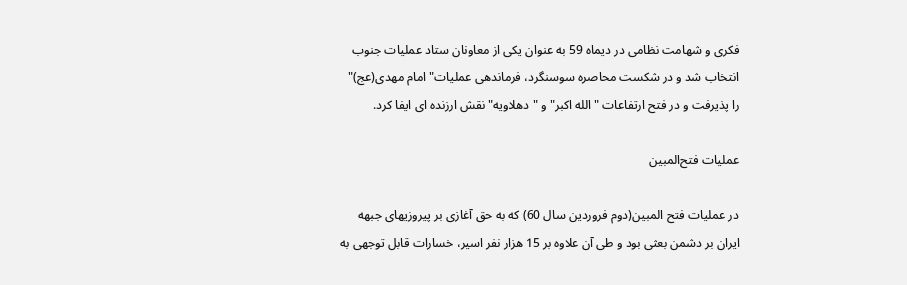فکری و شهامت نظامی در دیماه 59 به عنوان یکی از معاونان ستاد عملیات جنوب انتخاب شد و در شکست محاصره سوسنگرد، فرماندهی عملیات" امام مهدی(عج)" را پذیرفت و در فتح ارتفاعات "الله اکبر" و "دهلاویه" نقش ارزنده ای ایفا کرد.

عملیات فتح‌المبین

در عملیات فتح المبین(دوم فروردین سال 60) که به حق آغازی بر پیروزیهای جبهه ایران بر دشمن بعثی بود و طی آن علاوه بر 15 هزار نفر اسیر، خسارات قابل توجهی به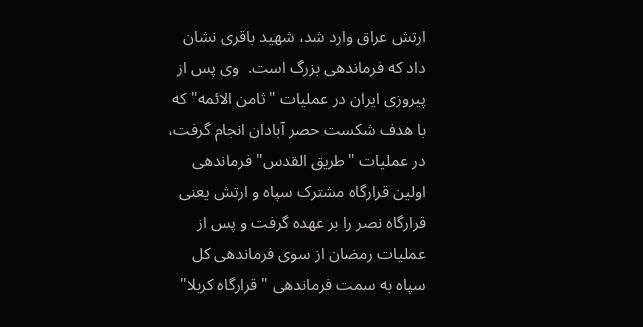ارتش عراق وارد شد، شهید باقری نشان داد که فرماندهی بزرگ است.  وی پس از پیروزی ایران در عملیات "ثامن الائمه" که با هدف شکست حصر آبادان انجام گرفت، در عملیات "طریق القدس" فرماندهی اولین قرارگاه مشترک سپاه و ارتش یعنی قرارگاه نصر را بر عهده گرفت و پس از عملیات رمضان از سوی فرماندهی کل سپاه به سمت فرماندهی "قرارگاه کربلا"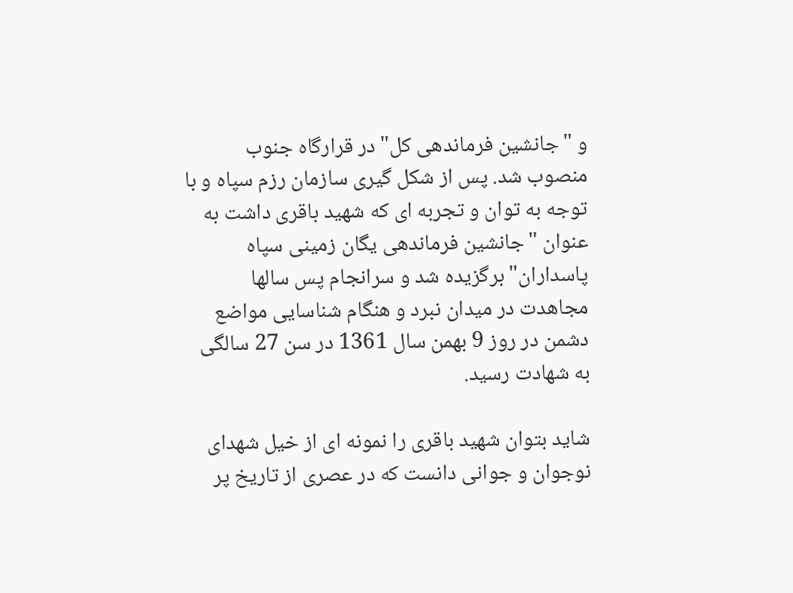و "جانشین فرماندهی کل" در قرارگاه جنوب منصوب شد. پس از شکل گیری سازمان رزم سپاه و با توجه به توان و تجربه ای که شهید باقری داشت به عنوان "جانشین فرماندهی یگان زمینی سپاه پاسداران" برگزیده شد و سرانجام پس سالها مجاهدت در میدان نبرد و هنگام شناسایی مواضع دشمن در روز 9 بهمن سال 1361 در سن 27 سالگی به شهادت رسید.

شاید بتوان شهید باقری را نمونه ای از خیل شهدای نوجوان و جوانی دانست که در عصری از تاریخ پر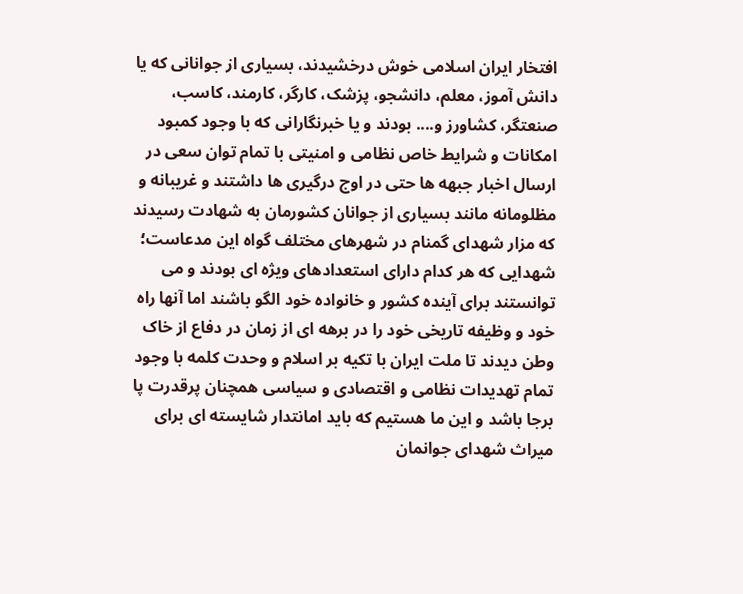افتخار ایران اسلامی خوش درخشیدند، بسیاری از جوانانی که یا دانش آموز، معلم، دانشجو، پزشک، کارگر، کارمند، کاسب، صنعتگر، کشاورز و.... بودند و یا خبرنگارانی که با وجود کمبود امکانات و شرایط خاص نظامی و امنیتی با تمام توان سعی در ارسال اخبار جبهه ها حتی در اوج درگیری ها داشتند و غریبانه و مظلومانه مانند بسیاری از جوانان کشورمان به شهادت رسیدند که مزار شهدای گمنام در شهرهای مختلف گواه این مدعاست؛ شهدایی که هر کدام دارای استعدادهای ویژه ای بودند و می توانستند برای آینده کشور و خانواده خود الگو باشند اما آنها راه خود و وظیفه تاریخی خود را در برهه ای از زمان در دفاع از خاک وطن دیدند تا ملت ایران با تکیه بر اسلام و وحدت کلمه با وجود تمام تهدیدات نظامی و اقتصادی و سیاسی همچنان پرقدرت پا برجا باشد و این ما هستیم که باید امانتدار شایسته ای برای میراث شهدای جوانمان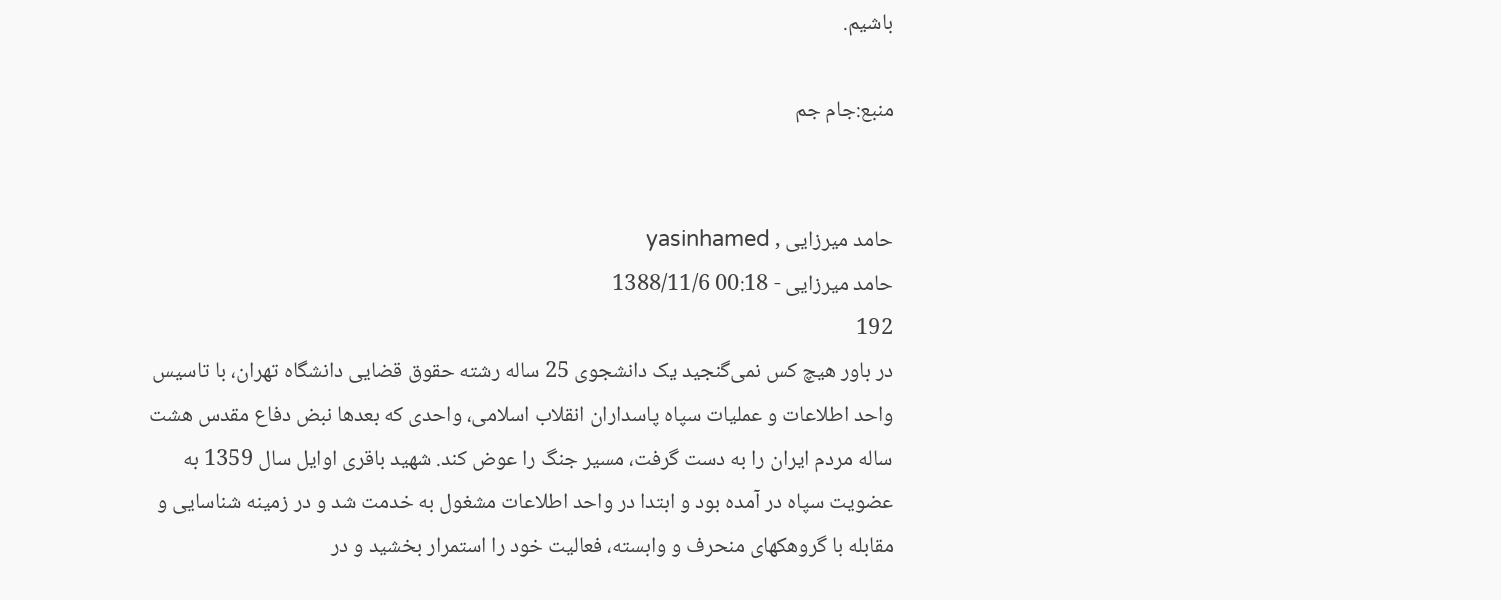باشیم.

منبع:جام جم


حامد میرزایی , yasinhamed
حامد میرزایی - 00:18 1388/11/6
192
در باور هیچ کس نمی‌گنجید یک دانشجوی 25 ساله رشته حقوق قضایی دانشگاه تهران، با تاسیس واحد اطلاعات و عملیات سپاه پاسداران انقلاب اسلامی، واحدی که بعدها نبض دفاع مقدس هشت ساله مردم ایران را به دست گرفت، مسیر جنگ را عوض کند. شهید باقری اوایل سال 1359 به عضویت سپاه در آمده بود و ابتدا در واحد اطلاعات مشغول به خدمت شد و در زمینه شناسایی و مقابله با گروهکهای منحرف و وابسته، فعالیت خود را استمرار بخشید و در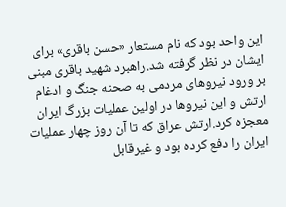این واحد بود که نام مستعار «حسن باقری» برای ایشان در نظر گرفته شد.راهبرد شهید باقری مبنی بر ورود نیروهای مردمی به صحنه جنگ و ادغام ارتش و این نیروها در اولین عملیات بزرگ ایران معجزه کرد.ارتش عراق که تا آن روز چهار عملیات ایران را دفع کرده بود و غیرقابل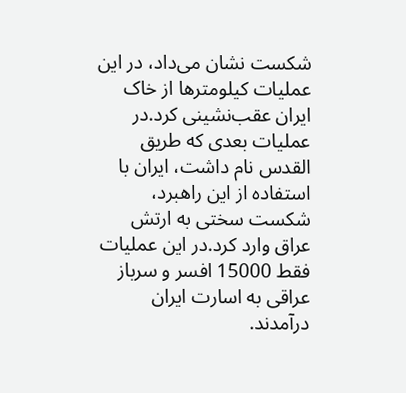شکست نشان می‌داد، در این عملیات کیلومترها از خاک ایران عقب‌نشینی کرد.در عملیات بعدی که طریق القدس نام داشت، ایران با استفاده از این راهبرد، شکست سختی به ارتش عراق وارد کرد.در این عملیات فقط 15000 افسر و سرباز عراقی به اسارت ایران درآمدند.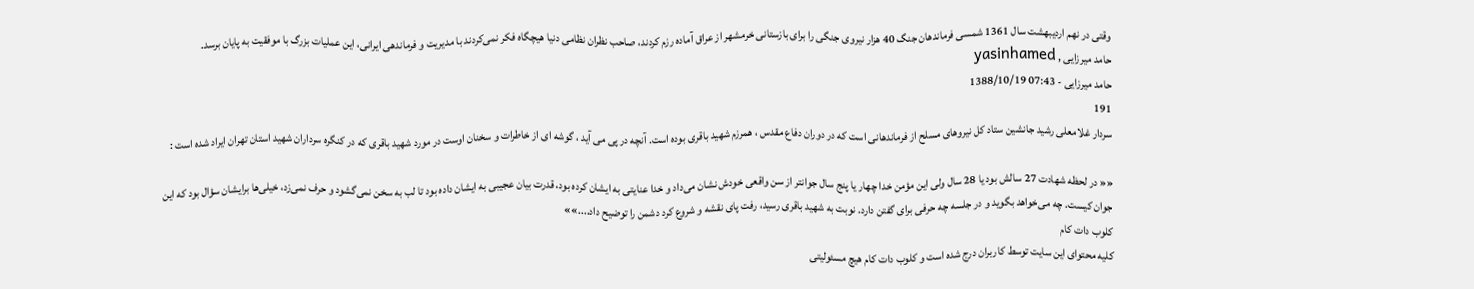وقتی در نهم اردیبهشت سال 1361 شمسی فرماندهان جنگ 40 هزار نیروی جنگی را برای بازستانی خرمشهر از عراق آماده رزم کردند، صاحب نظران نظامی دنیا هیچگاه فکر نمی‌کردند با مدیریت و فرماندهی ایرانی، این عملیات بزرگ با موفقیت به پایان برسد.
حامد میرزایی , yasinhamed
حامد میرزایی - 07:43 1388/10/19
191
سردار غلامعلی رشید جانشین ستاد کل نیروهای مسلح از فرماندهانی است که در دوران دفاع مقدس ، همرزم شهید باقری بوده است. آنچه در پی می آید ، گوشه ای از خاطرات و سخنان اوست در مورد شهید باقری که در کنگره سرداران شهید استان تهران ایراد شده است :

«« در لحظه شهادت 27 سالش بود یا 28 سال ولی این مؤمن خدا چهار یا پنج سال جوانتر از سن واقعی خودش نشان می‌داد و خدا عنایتی به ایشان کرده بود، قدرت بیان عجیبی به ایشان داده بود تا لب به سخن نمی‌گشود و حرف نمی‌زد، خیلی‌ها برایشان سؤال بود که این جوان کیست. چه می‌خواهد بگوید و در جلسه چه حرفی برای گفتن دارد. نوبت به شهید باقری رسید، رفت پای نقشه و شروع کرد دشمن را توضیح داد....»»
کلوب دات کام
کلیه محتوای این سایت توسط کاربران درج شده است و کلوب دات کام هیچ مسئولیتی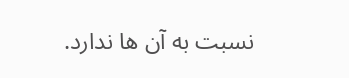نسبت به آن ها ندارد.